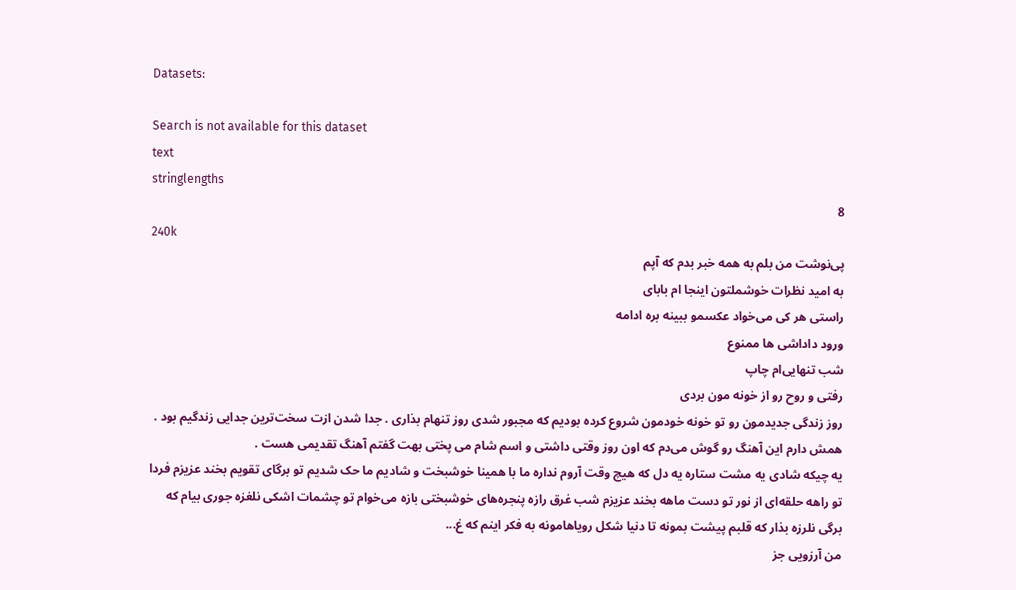Datasets:

Search is not available for this dataset
text
stringlengths
8
240k
پی‌نوشت من بلم به همه خبر بدم که آپم
به امید نظرات خوشملتون اینجا ام بابای
راستی هر کی می‌خواد عکسمو ببینه بره ادامه
ورود داداشی ها ممنوع
شب تنهایی‌ام چاپ
رفتی و روح رو از خونه مون بردی
روز زندگی جدیدمون رو تو خونه خودمون شروع کرده بودیم که مجبور شدی روز تنهام بذاری . جدا شدن ازت سخت‌ترین جدایی زندگیم بود .
همش دارم این آهنگ رو گوش می‌دم که اون روز وقتی داشتی و اسم شام می پختی بهت گفتم آهنگ تقدیمی هست .
یه چیکه شادی یه مشت ستاره یه دل که هیچ وقت آروم نداره ما با همینا خوشبخت و شادیم ما حک شدیم تو برگای تقویم بخند عزیزم فردا تو راهه حلقه‌ای از نور تو دست ماهه بخند عزیزم شب غرق رازه پنجره‌های خوشبختی بازه می‌خوام تو چشمات اشکی نلغزه جوری بیام که برگی نلرزه بذار که قلبم پیشت بمونه تا دنیا شکل رویاهامونه به فکر اینم که غ...
من آرزویی جز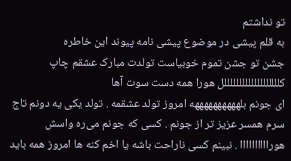تو نداشتم
به قلم پیشی در موضوع پیشی نامه پیوند این خاطره
جشن تو جشن تموم خوبیاست تولدت مبارک عشقم چاپ
کلللللللللللللللللللل هورا همه دست سوت آها
ای جونم بلههههههههههه امروز تولد عشقمه . تولد یکی یه دونم تاج سرم همسر عزیز تر از جونم . کسی که جونم می‌ره واسش هوراااااااااا . نبینم کسی ناراحت باشه یا اخم کنه ها امروز همه باید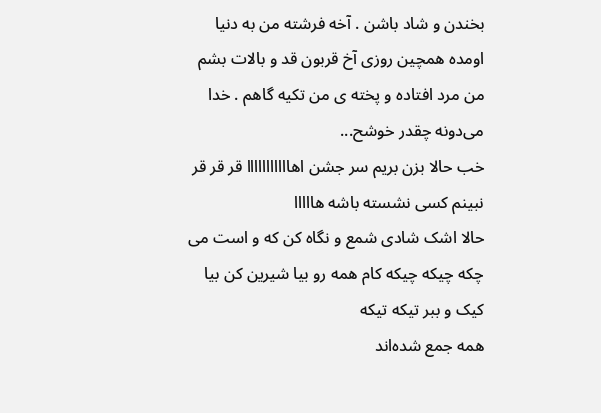بخندن و شاد باشن . آخه فرشته من به دنیا اومده همچین روزی آخ قربون قد و بالات بشم من مرد افتاده و پخته ی من تکیه گاهم . خدا می‌دونه چقدر خوشح...
خب حالا بزن بریم سر جشن اهااااااااااا قر قر قر نبینم کسی نشسته باشه هااااا
حالا اشک شادی شمع و نگاه کن که و است می چکه چیکه چیکه کام همه رو بیا شیرین کن بیا کیک و ببر تیکه تیکه
همه جمع شده‌اند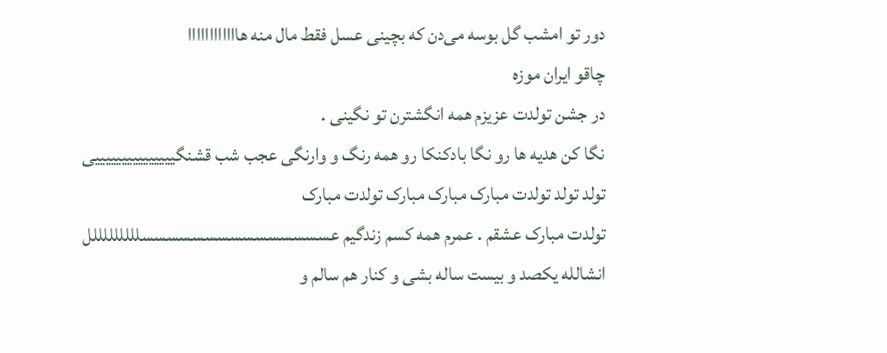دور تو امشب گل بوسه می‌دن که بچینی عسل فقط مال منه هاااااااااااا
چاقو ایران موزه
در جشن تولدت عزیزم همه انگشترن تو نگینی .
نگا کن هدیه ها رو نگا بادکنکا رو همه رنگ و وارنگی عجب شب قشنگیییییییییییییییی
تولد تولد تولدت مبارک مبارک مبارک تولدت مبارک
تولدت مبارک عشقم . عمرم همه کسم زندگیم عسسسسسسسسسسسسسسسلللللللللل
انشالله یکصد و بیست ساله بشی و کنار هم سالم و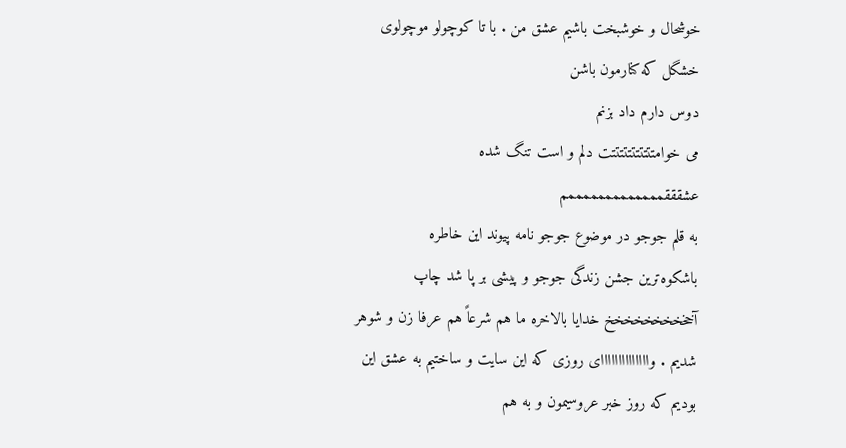خوشحال و خوشبخت باشیم عشق من . با تا کوچولو موچولوی خشگل که کنارمون باشن
دوس دارم داد بزنم
می خوامتتتتتتتتتتتت دلم و است تنگ شده عشقققمممممممممممممم
به قلم جوجو در موضوع جوجو نامه پیوند این خاطره
باشکوه‌ترین جشن زندگی جوجو و پیشی بر پا شد چاپ
آخخخخخخخخخخ خدایا بالاخره ما هم شرعاً هم عرفا زن و شوهر شدیم . واااااااااااااای روزی که این سایت و ساختیم به عشق این بودیم که روز خبر عروسیمون و به هم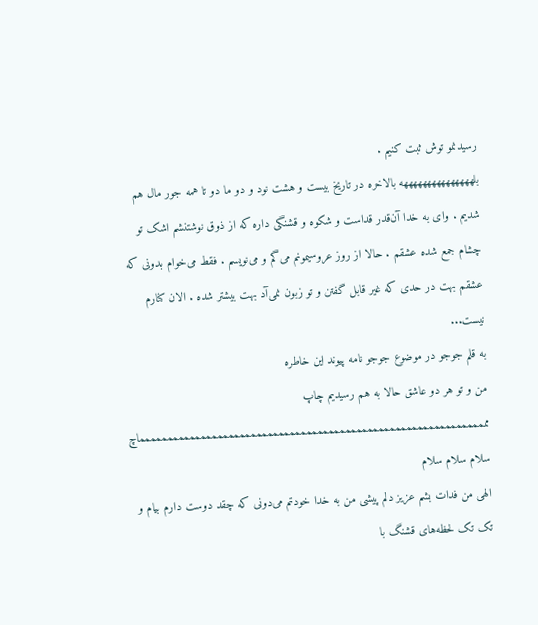رسیدنمو توش ثبت کنیم .
بلهههههههههههههههه بالاخره در تاریخ بیست و هشت نود و دو ما دو تا همه جور مال هم شدیم . وای به خدا آن‌قدر قداست و شکوه و قشنگی داره که از ذوق نوشتنشم اشک تو چشام جمع شده عشقم . حالا از روز عروسیمونم می‌گم و می‌نویسم . فقط می‌خوام بدونی که عشقم بهت در حدی که غیر قابل گفتن و تو زبون نمی‌آد بهت بیشتر شده . الان کنارم نیست...
به قلم جوجو در موضوع جوجو نامه پیوند این خاطره
من و تو هر دو عاشق حالا به هم رسیدیم چاپ
مممممممممممممممممممممممممممممممممممممممممممممممممممممممممممممممماچ سلام سلام سلام
الهی من فدات بشم عزیز دلم پیشی من به خدا خودتم می‌دونی که چقد دوست دارم بیام و تک تک لحظه‌های قشنگ با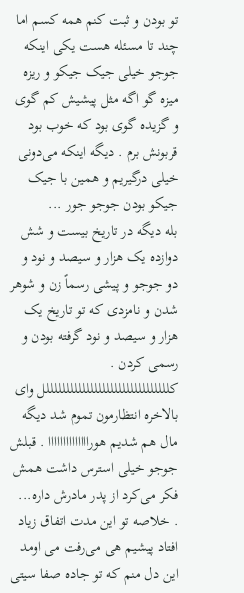تو بودن و ثبت کنم همه کسم اما چند تا مسئله هست یکی اینکه جوجو خیلی جیک جیکو و ریزه میزه گو اگه مثل پیشیش کم گوی و گزیده گوی بود که خوب بود قربونش برم . دیگه اینکه می‌دونی خیلی درگیریم و همین با جیک جیکو بودن جوجو جور ...
بله دیگه در تاریخ بیست و شش دوازده یک هزار و سیصد و نود و دو جوجو و پیشی رسماً زن و شوهر شدن و نامزدی که تو تاریخ یک هزار و سیصد و نود گرفته بودن و رسمی کردن . کلللللللللللللللللللللللللللللللل وای بالاخره انتظارمون تموم شد دیگه مال هم شدیم هوراااااااااااااا . قبلش جوجو خیلی استرس داشت همش فکر می‌کرد از پدر مادرش داره...
. خلاصه تو این مدت اتفاق زیاد افتاد پیشیم هی می‌رفت می اومد این دل منم که تو جاده صفا سیتی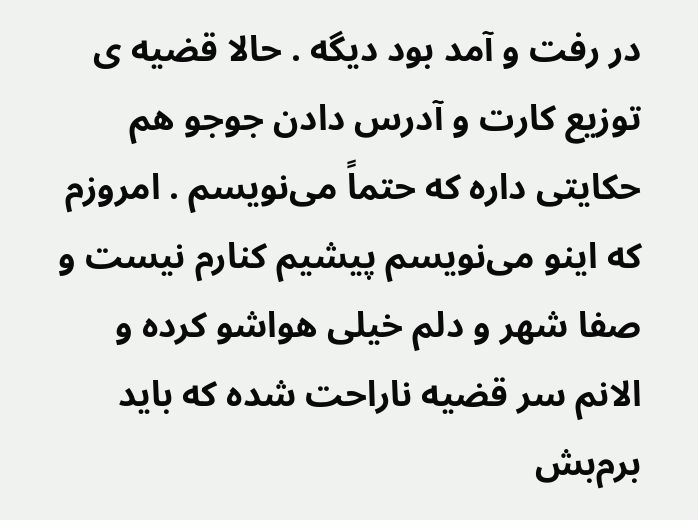در رفت و آمد بود دیگه . حالا قضیه ی توزیع کارت و آدرس دادن جوجو هم حکایتی داره که حتماً می‌نویسم . امروزم که اینو می‌نویسم پیشیم کنارم نیست و صفا شهر و دلم خیلی هواشو کرده و الانم سر قضیه ناراحت شده که باید برم‌بش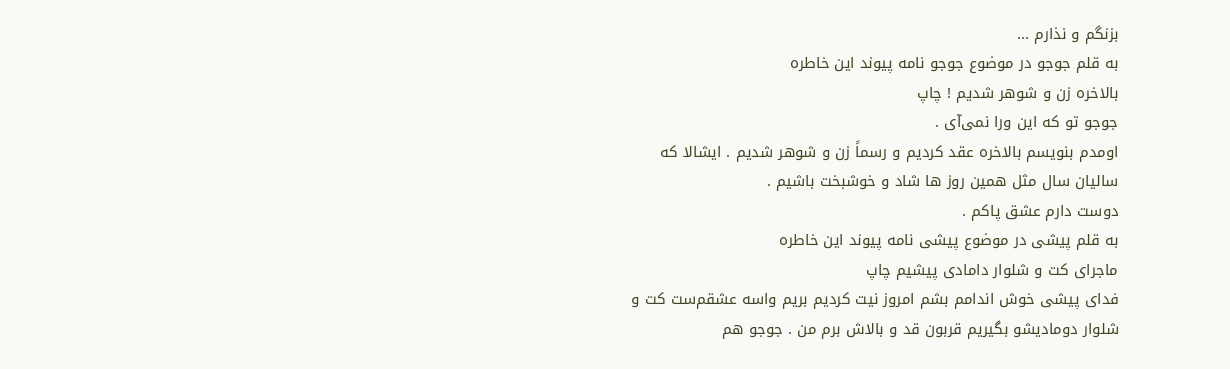بزنگم و نذارم ...
به قلم جوجو در موضوع جوجو نامه پیوند این خاطره
بالاخره زن و شوهر شدیم ! چاپ
جوجو تو که این ورا نمی‌آی .
اومدم بنویسم بالاخره عقد کردیم و رسماً زن و شوهر شدیم . ایشالا که سالیان سال مثل همین روز ها شاد و خوشبخت باشیم .
دوست دارم عشق پاکم .
به قلم پیشی در موضوع پیشی نامه پیوند این خاطره
ماجرای کت و شلوار دامادی پیشیم چاپ
فدای پیشی خوش اندامم بشم امروز نیت کردیم بریم واسه عشقم‌ست کت و شلوار دومادیشو بگیریم قربون قد و بالاش برم من . جوجو هم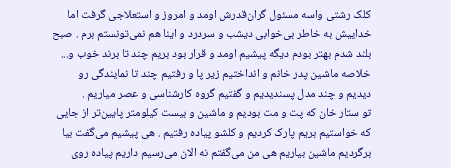کلک رشتی واسه مسئول گران‌قدرش اومد و امروز و استعلاجی گرفت اما خداییش به خاطر بی‌خوابی دیشب و سردرد و اینا هم نمی‌تونستم برم . صبح بلند شدم بهتر بودم دیگه پیشیم اومد و قرار بود بریم چند تا برند خوب و...
خلاصه ماشین پدر خانم و انداختیم زیر پا و رفتیم چند تا نمایندگی رو دیدیم و چند مدل پسندیدیم و گفتیم گروه کارشناسی و عصر میاریم .
تو ستار خان که پت و مت بودیم و ماشین و بیست کیلومتر پایین‌تر از جایی که خواستیم بریم پارک کردیم و کلشو پیاده رفتیم . هی پیشیم می‌گفت بیا برگردیم ماشین بیاریم هی من می‌گفتم نه الان می‌رسیم داریم پیاده روی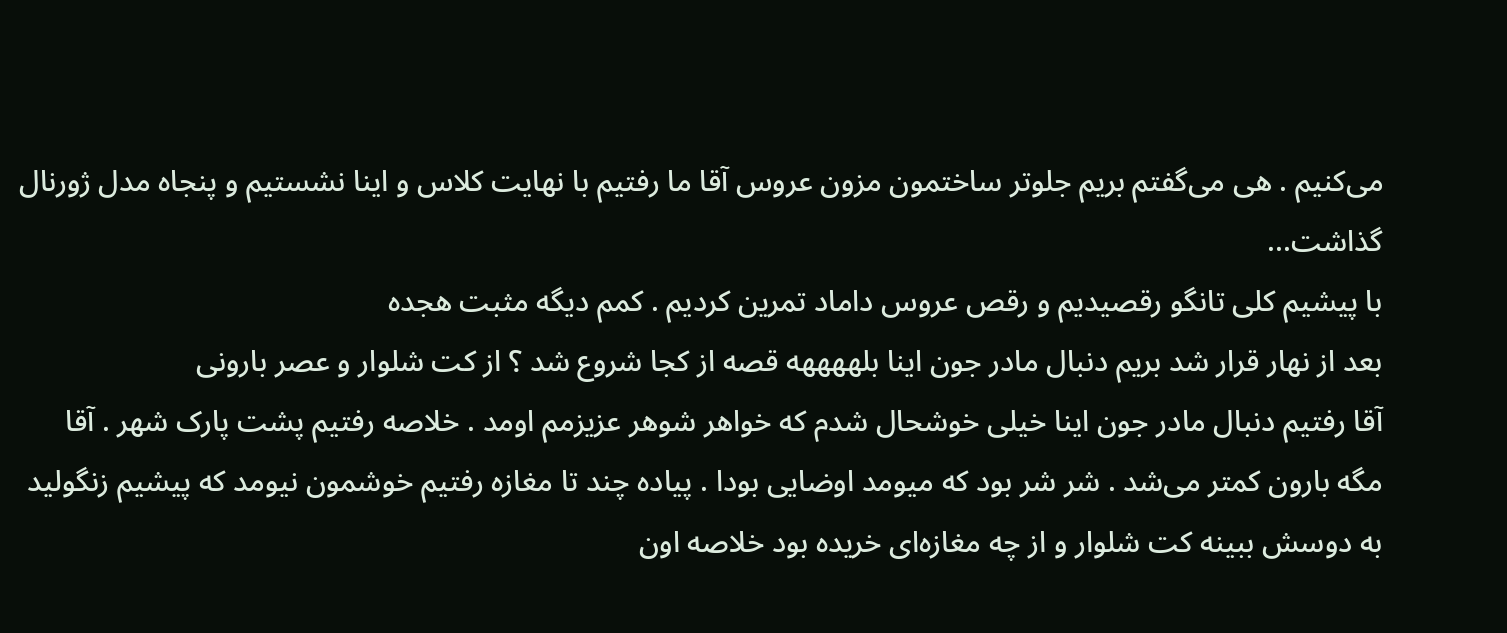می‌کنیم . هی می‌گفتم بریم جلوتر ساختمون مزون عروس آقا ما رفتیم با نهایت کلاس و اینا نشستیم و پنجاه مدل ژورنال گذاشت...
با پیشیم کلی تانگو رقصیدیم و رقص عروس داماد تمرین کردیم . کمم دیگه مثبت هجده
بعد از نهار قرار شد بریم دنبال مادر جون اینا بلههههه قصه از کجا شروع شد ؟ از کت شلوار و عصر بارونی
آقا رفتیم دنبال مادر جون اینا خیلی خوشحال شدم که خواهر شوهر عزیزمم اومد . خلاصه رفتیم پشت پارک شهر . آقا مگه بارون کمتر می‌شد . شر شر بود که میومد اوضایی بودا . پیاده چند تا مغازه رفتیم خوشمون نیومد که پیشیم زنگولید به دوسش ببینه کت شلوار و از چه مغازه‌ای خریده بود خلاصه اون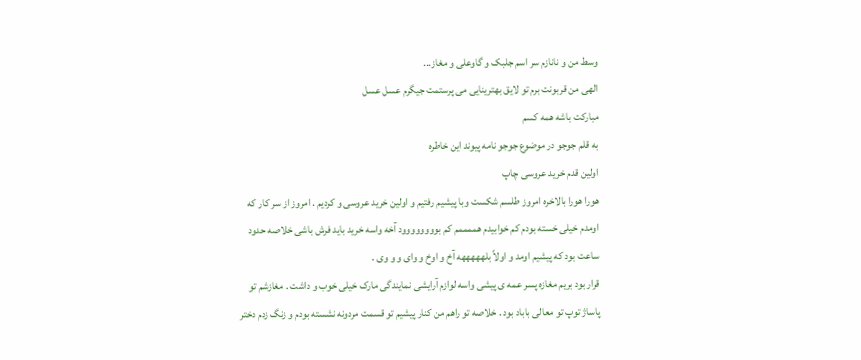وسط من و نانازم سر اسم جلبک و گاوعلی و مغاز...
الهی من قربونت برم تو لایق بهترینایی می پرستمت جیگرم عسل عسل
مبارکت باشه همه کسم
به قلم جوجو در موضوع جوجو نامه پیوند این خاطره
اولین قدم خرید عروسی چاپ
هورا هورا بالاخره امروز طلسم شکست وبا پیشیم رفتیم و اولین خرید عروسی و کردیم . امروز از سر کار که اومدم خیلی خسته بودم کم خوابیدم هممممم کم بوووووووود آخه واسه خرید باید فرش باشی خلاصه حدود ساعت بود که پیشیم اومد و اولاً بلهههههه آخ و اوخ و وای و و وی .
قرار بود بریم مغازه پسر عمه ی پیشی واسه لوازم آرایشی نمایندگی مارک خیلی خوب و داشت . مغازشم تو پاساژ توپ تو معالی باباد بود . خلاصه تو راهم من کنار پیشیم تو قسمت مردونه نشسته بودم و زنگ زدم دختر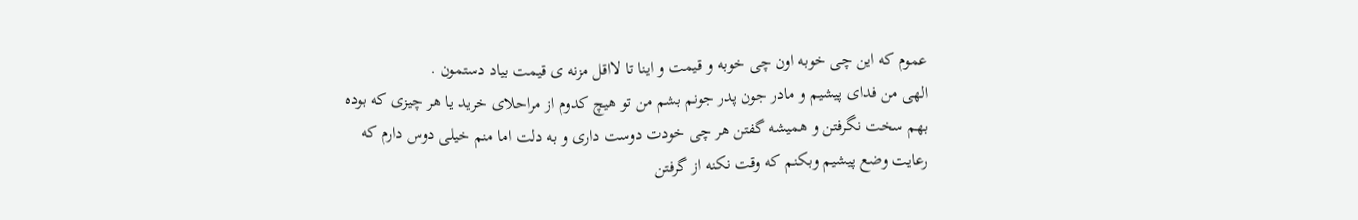عموم که این چی خوبه اون چی خوبه و قیمت و اینا تا لااقل مزنه ی قیمت بیاد دستمون .
الهی من فدای پیشیم و مادر جون پدر جونم بشم من تو هیچ کدوم از مراحلای خرید یا هر چیزی که بوده بهم سخت نگرفتن و همیشه گفتن هر چی خودت دوست داری و به دلت اما منم خیلی دوس دارم که رعایت وضع پیشیم وبکنم که وقت نکنه از گرفتن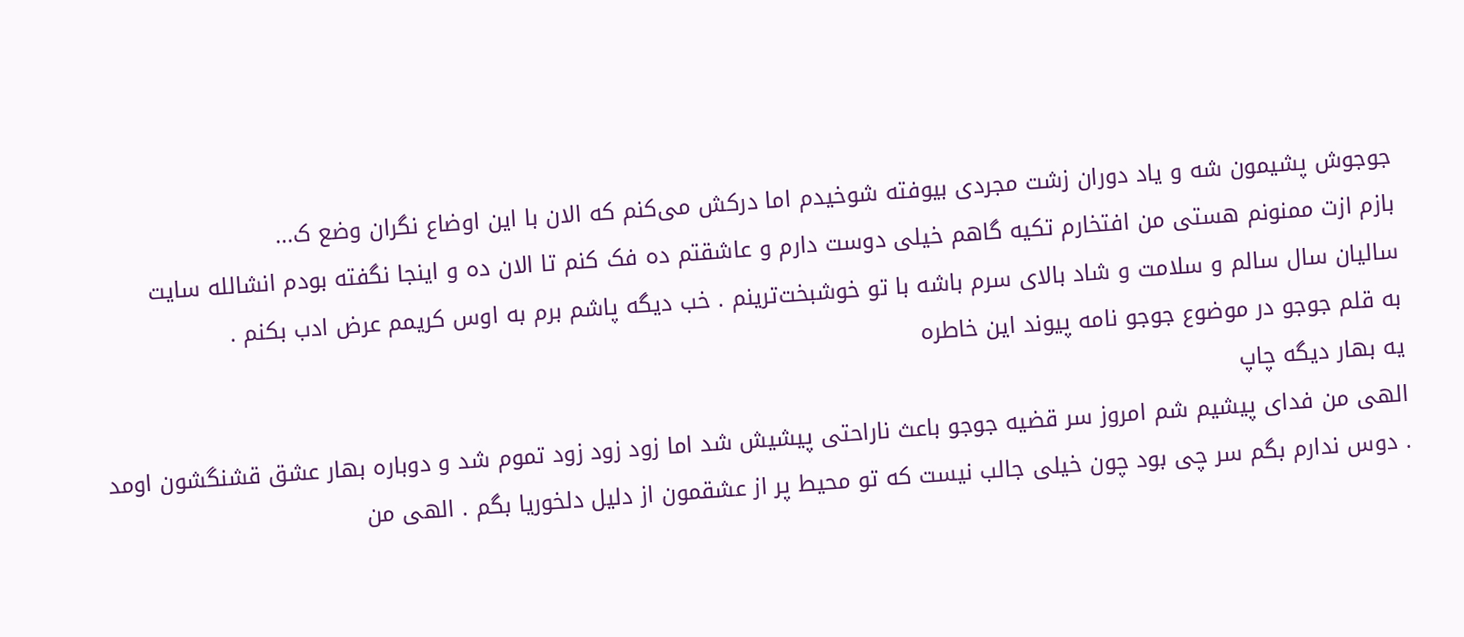جوجوش پشیمون شه و یاد دوران زشت مجردی بیوفته شوخیدم اما درکش می‌کنم که الان با این اوضاع نگران وضع ک...
بازم ازت ممنونم هستی من افتخارم تکیه گاهم خیلی دوست دارم و عاشقتم ده فک کنم تا الان ده و اینجا نگفته بودم انشالله سایت سالیان سال سالم و سلامت و شاد بالای سرم باشه با تو خوشبخت‌ترینم . خب دیگه پاشم برم به اوس کریمم عرض ادب بکنم .
به قلم جوجو در موضوع جوجو نامه پیوند این خاطره
یه بهار دیگه چاپ
الهی من فدای پیشیم شم امروز سر قضیه جوجو باعث ناراحتی پیشیش شد اما زود زود زود تموم شد و دوباره بهار عشق قشنگشون اومد . دوس ندارم بگم سر چی بود چون خیلی جالب نیست که تو محیط پر از عشقمون از دلیل دلخوریا بگم . الهی من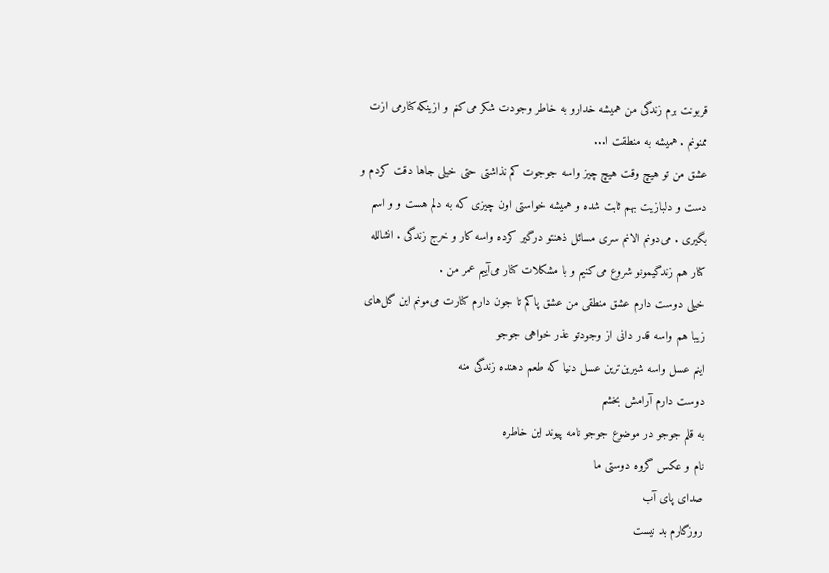قربونت برم زندگی من همیشه خدارو به خاطر وجودت شکر می‌کنم و ازینکه کنارمی ازت ممنونم . همیشه به منطقت ا...
عشق من تو هیچ وقت هیچ چیز واسه جوجوت کم نذاشتی حتی خیلی جاها دقت کردم و دست و دلبازیت بهم ثابت شده و همیشه خواستی اون چیزی که به دلم هست و و اسم بگیری . می‌دونم الانم سری مسائل ذهنتو درگیر کرده واسه کار و خرج زندگی . انشالله کنار هم زندگیمونو شروع می‌کنیم و با مشکلات کنار می‌آییم عمر من .
خیلی دوست دارم عشق منطقی من عشق پاکم تا جون دارم کنارت می‌مونم این گل‌های زیبا هم واسه قدر دانی از وجودتو عذر خواهی جوجو
اینم عسل واسه شیرین‌ترین عسل دنیا که طعم دهنده زندگی منه
دوست دارم آرامش بخشم
به قلم جوجو در موضوع جوجو نامه پیوند این خاطره
نام و عکس گروه دوستی ما
صدای پای آب
روزگارم بد نیست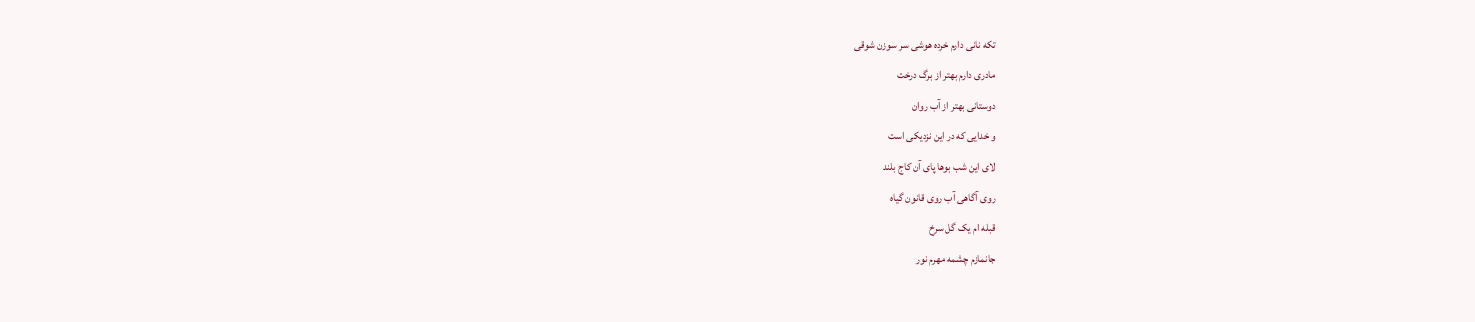تکه نانی دارم خرده هوشی سر سوزن شوقی
مادری دارم بهتر از برگ درخت
دوستانی بهتر از آب روان
و خدایی که در این نزدیکی است
لای این شب بوها پای آن کاج بلند
روی آگاهی آب روی قانون گیاه
قبله ام یک گل سرخ
جانمازم چشمه مهرم نور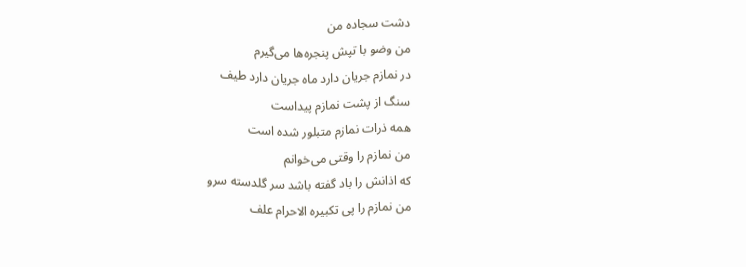دشت سجاده من
من وضو با تپش پنجره‌ها می‌گیرم
در نمازم جریان دارد ماه جریان دارد طیف
سنگ از پشت نمازم پیداست
همه ذرات نمازم متبلور شده است
من نمازم را وقتی می‌خوانم
که اذانش را باد گفته باشد سر گلدسته سرو
من نمازم را پی تکبیره الاحرام علف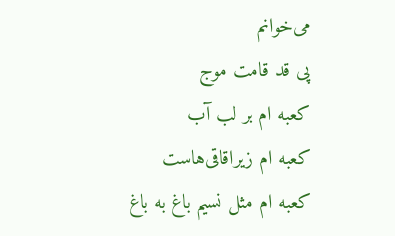می‌خوانم
پی قد قامت موج
کعبه ام بر لب آب
کعبه ام زیراقاقی‌هاست
کعبه ام مثل نسیم باغ به باغ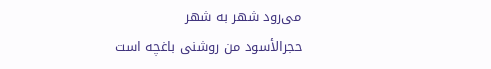می‌رود شهر به شهر
حجرالأسود من روشنی باغچه است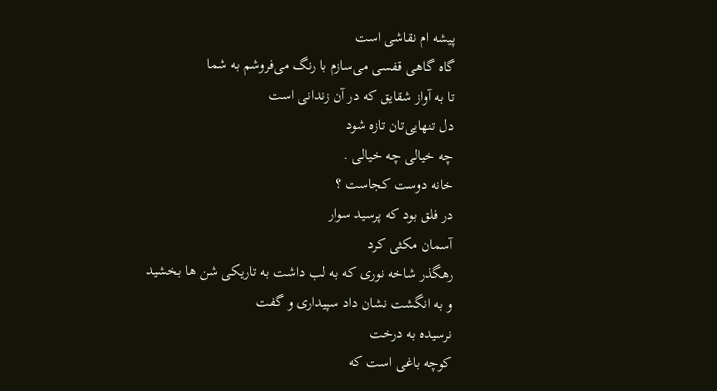پیشه ام نقاشی است
گاه گاهی قفسی می‌سازم با رنگ می‌فروشم به شما
تا به آواز شقایق که در آن زندانی است
دل تنهایی‌تان تازه شود
چه خیالی چه خیالی .
خانه دوست کجاست ؟
در فلق بود که پرسید سوار
آسمان مکثی کرد
رهگذر شاخه نوری که به لب داشت به تاریکی شن ها بخشید
و به انگشت نشان داد سپیداری و گفت
نرسیده به درخت
کوچه باغی است که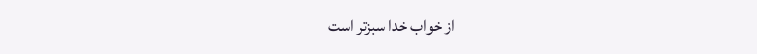از خواب خدا سبزتر است